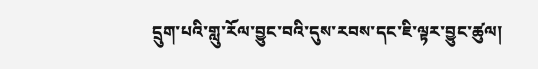དྲུག་པའི་གླུ་རོལ་བྱུང་བའི་དུས་རབས་དང་ཇི་ལྟར་བྱུང་ཚུལ།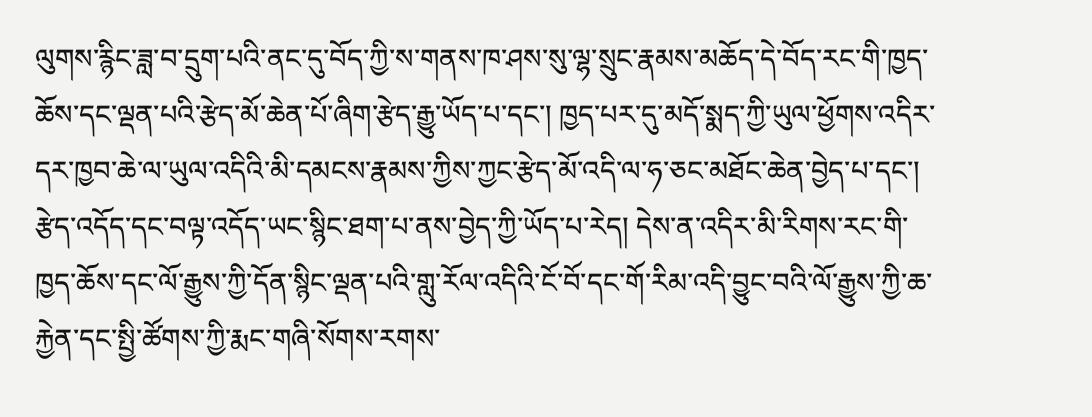ལུགས་རྙིང་ཟླ་བ་དྲུག་པའི་ནང་དུ་བོད་ཀྱི་ས་གནས་ཁ་ཤས་སུ་ལྷ་སྲུང་རྣམས་མཆོད་དེ་བོད་རང་གི་ཁྱད་ཆོས་དང་ལྡན་པའི་རྩེད་མོ་ཆེན་པོ་ཞིག་རྩེད་རྒྱུ་ཡོད་པ་དང་། ཁྱད་པར་དུ་མདོ་སྨད་ཀྱི་ཡུལ་ཕྱོགས་འདིར་དར་ཁྱབ་ཆེ་ལ་ཡུལ་འདིའི་མི་དམངས་རྣམས་ཀྱིས་ཀྱང་རྩེད་མོ་འདི་ལ་ཧ་ཅང་མཐོང་ཆེན་བྱེད་པ་དང་། རྩེད་འདོད་དང་བལྟ་འདོད་ཡང་སྙིང་ཐག་པ་ནས་བྱེད་ཀྱི་ཡོད་པ་རེད། དེས་ན་འདིར་མི་རིགས་རང་གི་ཁྱད་ཆོས་དང་ལོ་རྒྱུས་ཀྱི་དོན་སྙིང་ལྡན་པའི་གླུ་རོལ་འདིའི་ངོ་བོ་དང་གོ་རིམ་འདི་བྱུང་བའི་ལོ་རྒྱུས་ཀྱི་ཆ་རྐྱེན་དང་སྤྱི་ཚོགས་ཀྱི་རྨང་གཞི་སོགས་རགས་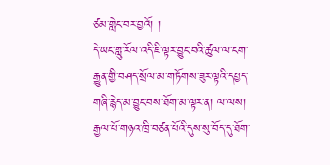ཙམ་གླེང་བར་བྱའོ། །
དེ་ཡང་གླུ་རོལ་འདི་ཇི་ལྟར་བྱུང་བའི་ཚུལ་ལ་ངག་རྒྱུན་གྱི་བཤད་སྲོལ་མ་གཏོགས་ཟུར་ལྟའི་དཔྱད་གཞི་རྙེད་མ་བྱུང་བས་ཐོག་མ་ལྟར་ན། ལ་ལས། རྒྱལ་པོ་གཉའ་ཁྲི་བཙན་པོའི་དུས་སུ་བོད་དུ་ཐོག་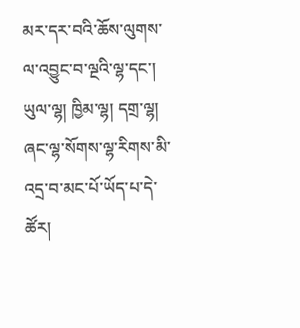མར་དར་བའི་ཆོས་ལུགས་ལ་འབྱུང་བ་ལྔའི་ལྷ་དང་། ཡུལ་ལྷ། ཁྱིམ་ལྷ། དགྲ་ལྷ། ཞང་ལྷ་སོགས་ལྷ་རིགས་མི་འདྲ་བ་མང་པོ་ཡོད་པ་དེ་ཚོར།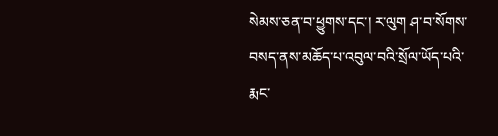སེམས་ཅན་བ་ཕྱུགས་དང་། ར་ལུག ཤ་བ་སོགས་བསད་ནས་མཆོད་པ་འབུལ་བའི་སྲོལ་ཡོད་པའི་རྨང་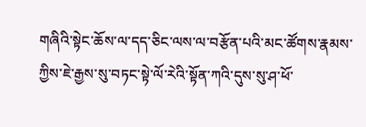གཞིའི་སྟེང་ཆོས་ལ་དད་ཅིང་ལས་ལ་བརྩོན་པའི་མང་ཚོགས་རྣམས་ཀྱིས་ཇེ་རྒྱས་སུ་བཏང་སྟེ་ལོ་རེའི་སྟོན་ཀའི་དུས་སུ་ཤ་ཕོ་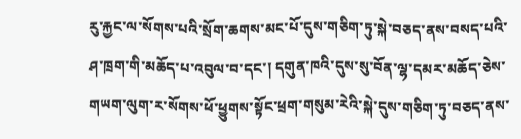རུ་རྐྱང་ལ་སོགས་པའི་སྲོག་ཆགས་མང་པོ་དུས་གཅིག་ཏུ་སྐེ་བཅད་ནས་བསད་པའི་ཤ་ཁྲག་གི་མཆོད་པ་འབུལ་བ་དང་། དགུན་ཁའི་དུས་སུ་བོན་ལྷ་དམར་མཆོད་ཅེས་གཡག་ལུག་ར་སོགས་ཕོ་ཕྱུགས་སྟོང་ཕྲག་གསུམ་རེའི་སྐེ་དུས་གཅིག་ཏུ་བཅད་ནས་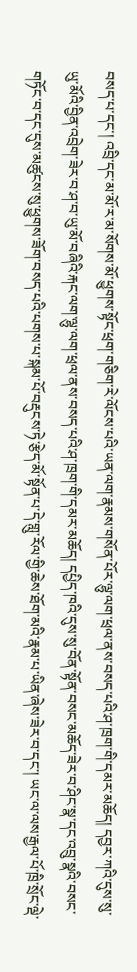བསད་པ་དང་། འབྲི་དང་མ་མོ་ར་མ་སོགས་མོ་ཕྱུགས་སྟོང་ཕྲག་གཅིག་རེ་ལོངས་པའི་ཡན་ལག་རྣམས་གསོན་པོར་ལྷུ་ལག་ཕྲལ་ནས་བསད་པའི་ཤ་ཁྲག་གི་དམར་མཆོད། དབྱར་ཀའི་དུས་སུ་ཡུ་མོའི་བྱིན་འབྲེག་ཟེར་བ་ཤ་བ་ཡུ་མོ་བཞིའི་རྐང་ལག་ལྷུ་ལག་ཕྲལ་ནས་བསད་པའི་ཤ་ཁྲག་གི་དམར་མཆོད། དཔྱིད་ཁའི་དུས་སུ་བོན་སྟོན་བསང་མཆོད་ཟེར་བ་ཤིང་སྣ་དང་འབྲུ་སྣའི་བསང་གཏོང་བ་དང་དུས་མཚུངས་སུ་ཕྱུགས་ཟོག་བསད་པའི་པགས་པ་སྐམ་པོ་བརྡུངས་ཏེ་རྩེད་མོ་སྟོན་པ་དེ་གླུ་རོལ་གྱི་ཆེས་ཐོག་མའི་རྣམ་པ་ཡིན་ཞེས་ཟེར་བ་དང་། ཡང་ལ་ལས་རྒྱལ་པོ་ཁྲི་སྲོང་ལྡེ་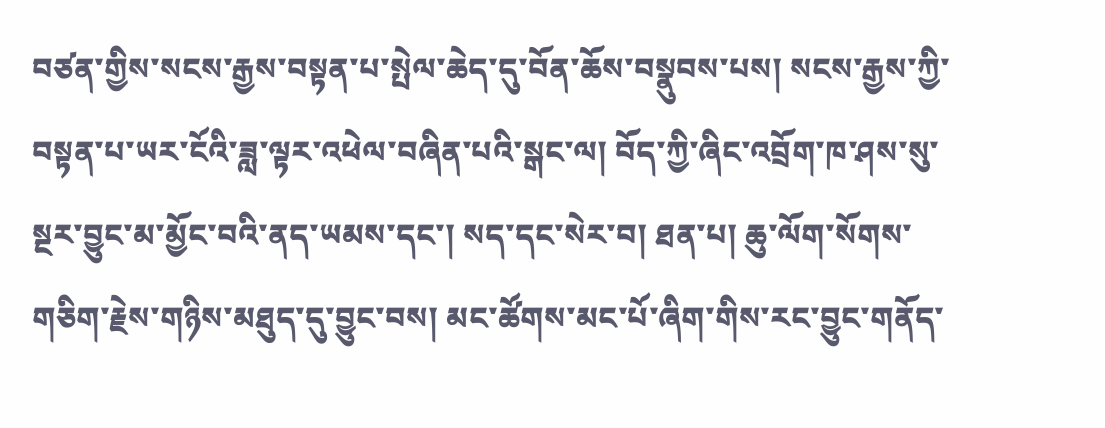བཙན་གྱིས་སངས་རྒྱས་བསྟན་པ་སྤེལ་ཆེད་དུ་བོན་ཆོས་བསྣུབས་པས། སངས་རྒྱས་ཀྱི་བསྟན་པ་ཡར་ངོའི་ཟླ་ལྟར་འཕེལ་བཞིན་པའི་སྒང་ལ། བོད་ཀྱི་ཞིང་འབྲོག་ཁ་ཤས་སུ་སྔར་བྱུང་མ་མྱོང་བའི་ནད་ཡམས་དང་། སད་དང་སེར་བ། ཐན་པ། ཆུ་ལོག་སོགས་གཅིག་རྗེས་གཉིས་མཐུད་དུ་བྱུང་བས། མང་ཚོགས་མང་པོ་ཞིག་གིས་རང་བྱུང་གནོད་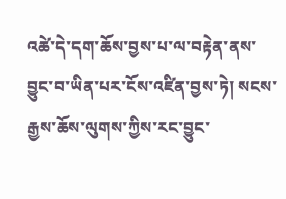འཚེ་དེ་དག་ཆོས་བྱས་པ་ལ་བརྟེན་ནས་བྱུང་བ་ཡིན་པར་ངོས་འཛིན་བྱས་ཏེ། སངས་རྒྱས་ཆོས་ལུགས་ཀྱིས་རང་བྱུང་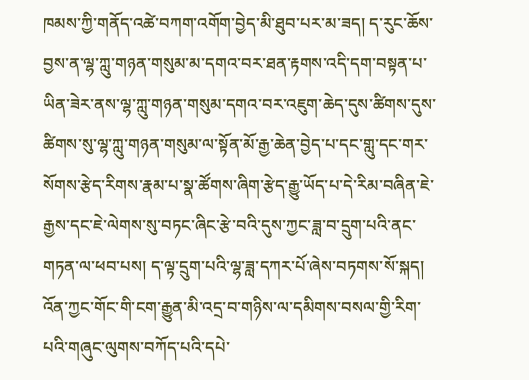ཁམས་ཀྱི་གནོད་འཚེ་བཀག་འགོག་བྱེད་མི་ཐུབ་པར་མ་ཟད། ད་རུང་ཆོས་བྱས་ན་ལྷ་ཀླུ་གཉན་གསུམ་མ་དགའ་བར་ཐན་རྟགས་འདི་དག་བསྟན་པ་ཡིན་ཟེར་ནས་ལྷ་ཀླུ་གཉན་གསུམ་དགའ་བར་འཇུག་ཆེད་དུས་ཚིགས་དུས་ཚིགས་སུ་ལྷ་ཀླུ་གཉན་གསུམ་ལ་སྟོན་མོ་རྒྱ་ཆེན་བྱེད་པ་དང་གླུ་དང་གར་སོགས་རྩེད་རིགས་རྣམ་པ་སྣ་ཚོགས་ཞིག་རྩེད་རྒྱུ་ཡོད་པ་དེ་རིམ་བཞིན་ཇེ་རྒྱས་དང་ཇེ་ལེགས་སུ་བཏང་ཞིང་རྩེ་བའི་དུས་ཀྱང་ཟླ་བ་དྲུག་པའི་ནང་གཏན་ལ་ཕབ་པས། ད་ལྟ་དྲུག་པའི་ལྷ་ཟླ་དཀར་པོ་ཞེས་བཏགས་སོ་སྐད། འོན་ཀྱང་གོང་གི་ངག་རྒྱུན་མི་འདྲ་བ་གཉིས་ལ་དམིགས་བསལ་གྱི་རིག་པའི་གཞུང་ལུགས་བཀོད་པའི་དཔེ་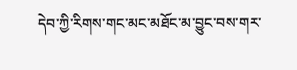དེབ་ཀྱི་རིགས་གང་མང་མཐོང་མ་བྱུང་བས་གར་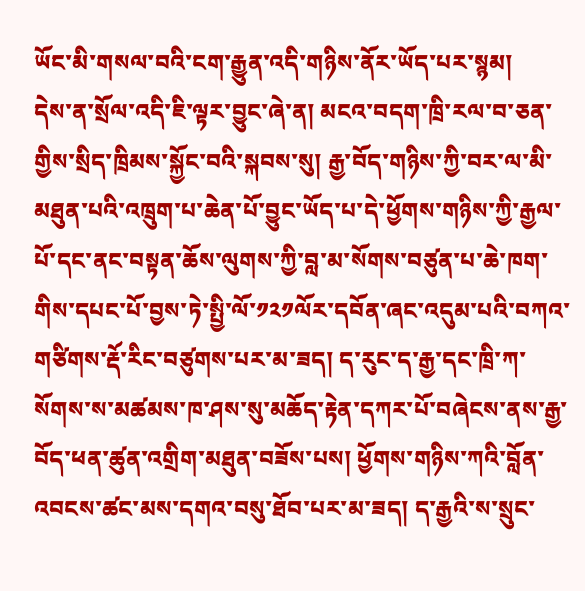ཡོང་མི་གསལ་བའི་ངག་རྒྱུན་འདི་གཉིས་ནོར་ཡོད་པར་སྙམ།
དེས་ན་སྲོལ་འདི་ཇི་ལྟར་བྱུང་ཞེ་ན། མངའ་བདག་ཁྲི་རལ་བ་ཅན་གྱིས་སྲིད་ཁྲིམས་སྐྱོང་བའི་སྐབས་སུ། རྒྱ་བོད་གཉིས་ཀྱི་བར་ལ་མི་མཐུན་པའི་འཁྲུག་པ་ཆེན་པོ་བྱུང་ཡོད་པ་དེ་ཕྱོགས་གཉིས་ཀྱི་རྒྱལ་པོ་དང་ནང་བསྟན་ཆོས་ལུགས་ཀྱི་བླ་མ་སོགས་བཙུན་པ་ཆེ་ཁག་གིས་དཔང་པོ་བྱས་ཏེ་སྤྱི་ལོ་༡༢༡ལོར་དབོན་ཞང་འདུམ་པའི་བཀའ་གཙིགས་རྡོ་རིང་བཙུགས་པར་མ་ཟད། ད་རུང་ད་རྒྱ་དང་ཁྲི་ཀ་སོགས་ས་མཚམས་ཁ་ཤས་སུ་མཆོད་རྟེན་དཀར་པོ་བཞེངས་ནས་རྒྱ་བོད་ཕན་ཚུན་འགྲིག་མཐུན་བཟོས་པས། ཕྱོགས་གཉིས་ཀའི་བློན་འབངས་ཚང་མས་དགའ་བསུ་ཐོབ་པར་མ་ཟད། ད་རྒྱའི་ས་སྲུང་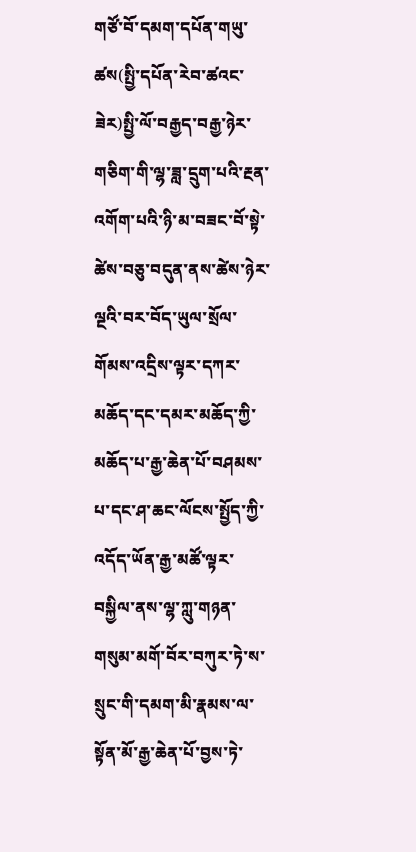གཙོ་བོ་དམག་དཔོན་གཡུ་ཚས(སྤྱི་དཔོན་རེབ་ཚའང་ཟེར)སྤྱི་ལོ་བརྒྱད་བརྒྱ་ཉེར་གཅིག་གི་ལྷ་ཟླ་དྲུག་པའི་རྔན་འགོག་པའི་ཉི་མ་བཟང་བོ་སྟེ་ཚེས་བཅུ་བདུན་ནས་ཚེས་ཉེར་ལྔའི་བར་བོད་ཡུལ་སྲོལ་གོམས་འདྲིས་ལྟར་དཀར་མཆོད་དང་དམར་མཆོད་ཀྱི་མཆོད་པ་རྒྱ་ཆེན་པོ་བཤམས་པ་དང་ཤ་ཆང་ལོངས་སྤྱོད་ཀྱི་འདོད་ཡོན་རྒྱ་མཚོ་ལྟར་བསྐྱིལ་ནས་ལྷ་ཀླུ་གཉན་གསུམ་མགོ་བོར་བཀུར་ཏེ་ས་སྲུང་གི་དམག་མི་རྣམས་ལ་སྟོན་མོ་རྒྱ་ཆེན་པོ་བྱས་ཏེ་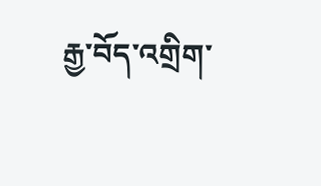རྒྱ་བོད་འགྲིག་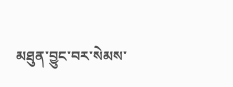མཐུན་བྱུང་བར་སེམས་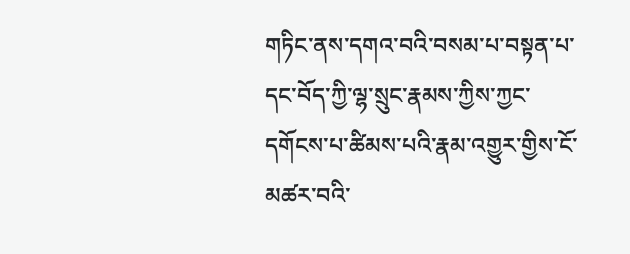གཏིང་ནས་དགའ་བའི་བསམ་པ་བསྟན་པ་དང་བོད་ཀྱི་ལྷ་སྲུང་རྣམས་ཀྱིས་ཀྱང་དགོངས་པ་ཚིམས་པའི་རྣམ་འགྱུར་གྱིས་ངོ་མཚར་བའི་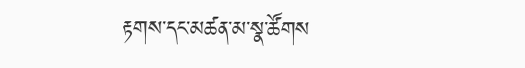རྟགས་དང་མཚན་མ་སྣ་ཚོགས